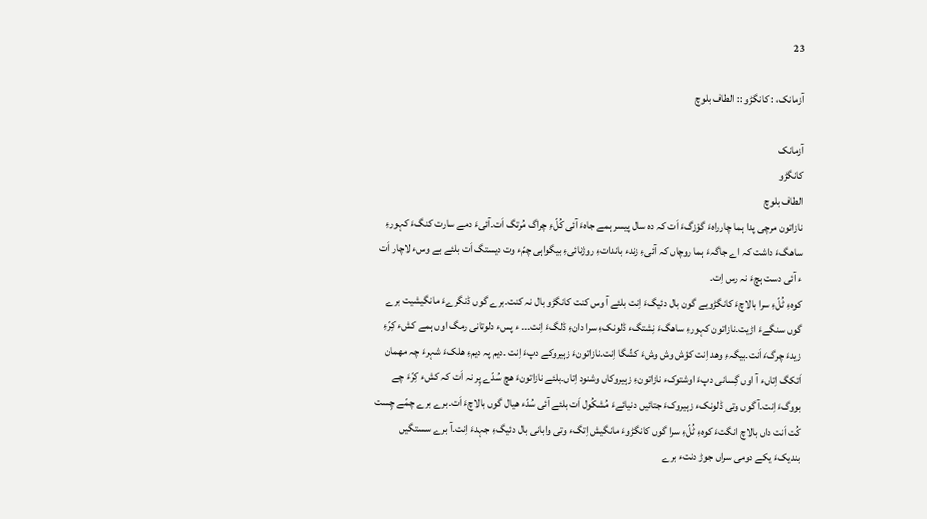23

آزمانک، : کانگڑو :: الطاف بلوچ

آزمانک
کانگڑو
الطاف بلوچ
نازاتون مرچی پدا ہما چارراہءَ گوْزگءَ اَت کہ دہ سال پیسر ہمے جاہءَ آئی کُلّءِ چراگ مُرتگ اَت۔آئیءَ دمے سارت کنگءَ کہورءِ ساھگءَ داشت کہ اے جاگہءَ ہما روچاں کہ آئیءِ زندء بانداتءِ روژنائیءِ بیگواہی چمّء وت دیستگ اَت بلئے بے وسء لاچار اَت ء آئی دست ہچءَ نہ رس اِت۔
کوہءِ ٹُلّءِ سرا بالاچءَ کانگڑویے گون بال دئیگءَ اِنت بلئے آ وس کنت کانگڑو بال نہ کنت۔برے گوں ڈنگرےءَ مانگیشیت برے گوں سنگےءَ اڑیت۔نازاتون کہورءِ ساھگءَ نِشتگء ڈلونکءِ سرا دانءِ ڈلگءَ اِنت۔۔۔ ء پسء دلوتانی رمگ اوں ہمے کشء کِرّءِ زیدءَ چرگءَ اَنت۔بیگہءِ وھد اِنت کؤش وش وشءَ کشّگا اِنت۔نازاتونءَ زہیروکے دپءَ اِنت ۔دیم پہ دیمءِ ھلکءَ شہرءَ چہ مھمان اَتکگ اِتاںء آ اوں گِسانی دپءَ اوشتوکء نازاتونءِ زہیروکاں وشنود اِتاں۔بلئے نازاتونءَ ھچ سُدّے پِر نہ اَت کہ کشء کِرّءَ چے بووگءَ اِنت۔آ گوں وتی ڈلونکء زہیروکءَ جتائیں دنیائےءَ مُشکُول اَت بلئے آئی سُدّء ھیال گوں بالاچءَ اَت۔برے برے چمّے چِست کُت اَنت داں بالاچ انگتءَ کوہءِ ٹُلّءِ سرا گوں کانگڑوءَ مانگیش اِتگء وتی وابانی بال دئیگءِ جہدءَ اِنت۔آ برے سستگیں بندیکءَ یکے دومی سراں جوڑ دنتء برے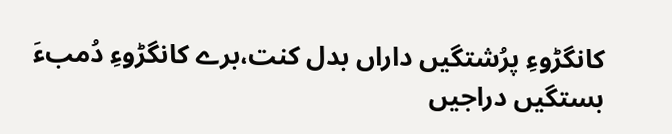کانگڑوءِ پرُشتگیں داراں بدل کنت،برے کانگڑوءِ دُمبءَ بستگیں دراجیں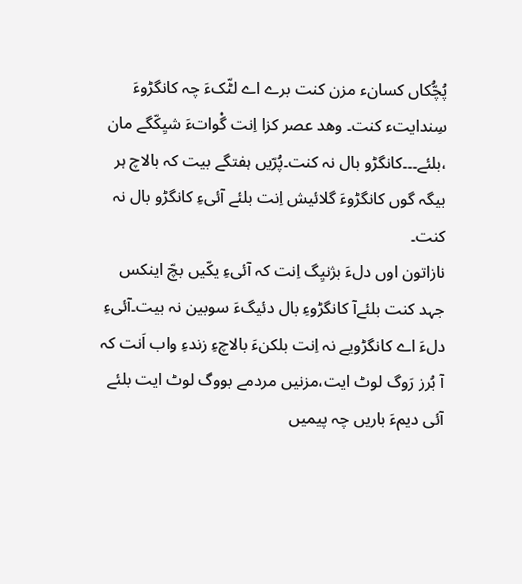پُچُّکاں کسانء مزن کنت برے اے لٹّکءَ چہ کانگڑوءَ سِندایتء کنت۔ وھد عصر کزا اِنت گْواتءَ شیِکّگے مان ،بلئے۔۔۔کانگڑو بال نہ کنت۔پُرّیں ہفتگے بیت کہ بالاچ ہر بیگہ گوں کانگڑوءَ گلائیش اِنت بلئے آئیءِ کانگڑو بال نہ کنت۔
نازاتون اوں دلءَ بژنیِگ اِنت کہ آئیءِ یکّیں بچّ اینکس جہد کنت بلئےآ کانگڑوءِ بال دئیگءَ سوبین نہ بیت۔آئیءِ دلءَ اے کانگڑویے نہ اِنت بلکنءَ بالاچءِ زندءِ واب اَنت کہ آ بُرز رَوگ لوٹ ایت،مزنیں مردمے بووگ لوٹ ایت بلئے آئی دیمءَ باریں چہ پیمیں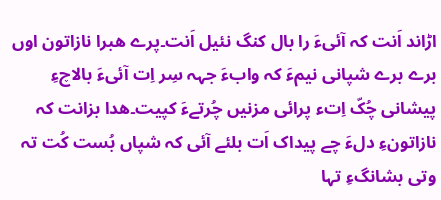اڑاند اَنت کہ آئیءَ را بال کنگ نئیل اَنت۔پرے ھبرا نازاتون اوں برے برے شپانی نیمءَ کہ وابءَ جہہ سِر اِت آئیءَ بالاچءِ پیشانی چُکّ اِتء پرائی مزنیں چُرتےءَ کپیت۔ھدا بزانت کہ نازاتونءِ دلءَ چے پیداک اَت بلئے آئی کہ شپاں بُست کُت تہ وتی بشانگءِ تہا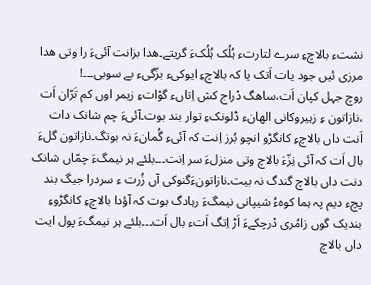نشتء بالاچءِ سرے لتارتء ہُلُک ہُلُکءَ گریتے۔ھدا بزانت آئیءَ را وتی ھدا مرزی ئیں جود یات اَتک یا کہ بالاچءِ ایوکیء بزّگیء بے سوبی۔۔۔!
روچ جہل کپان اَت،ساھگ دْراج کش اِتاںء گوْاتءِ زیمر اوں کم تَرّان اَت ،نازاتون ءِ زہیروکانی الھانء ڈلونکءِ توار بند بوت۔آئیءَ چم شانک دات اَنت داں بالاچءِ کانگڑو انچو بُرز اِنت کہ آئیءِ گُمانءَ نہ بوتگ۔نازاتون گلءَ بال اَت کہ آئی نِزّءَ بالاچ وتی منزلءَ سر اِنت۔۔۔بلئے ہر نیمگءَ چمّاں شانک دنت داں بالاچ گندگ نہ بیت۔نازاتونءَگنوکی آں زُرت ء سردرا جیگ بند پچء دیم پہ ہما کوہءُ شیپانی نیمگءَ رہادگ بوت کہ آؤدا بالاچءِ کانگڑوءِ بندیک گوں زامُری دْرچکےءَ اَڑ اِتگ اَتء بال اَت۔۔۔بلئے ہر نیمگءَ پول ایت داں بالاچ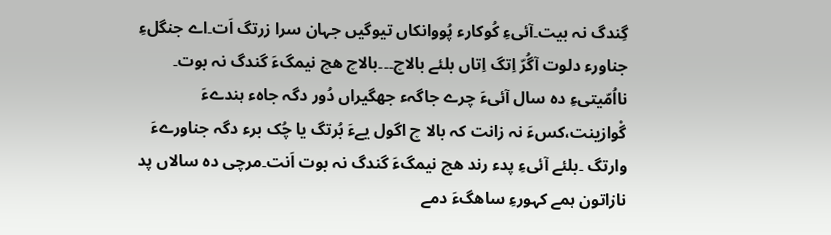گِندگ نہ بیت۔آئیءِ کُوکارء پُووانکاں تیوگیں جہان سرا زرتگ اَت۔اے جنگلءِ جناورء دلوت آگُرّ اِتگ اِتاں بلئے بالاچ۔۔۔بالاچ ھچ نیمگءَ گندگ نہ بوت۔
نااُمّیتیءِ دہ سال آئیءَ چرے جاگہء جھگیراں دُور دگہ جاہء ہندےءَ گْوازینت،کسءَ نہ زانت کہ بالا چ اگول یےءَ بُرتگ یا چُک برء دگہ جناورےءَ وارتگ ۔بلئے آئیءِ پدء رند ھچ نیمگءَ گندگ نہ بوت اَنت۔مرچی دہ سالاں پد نازاتون ہمے کہورءِ ساھگءَ دمے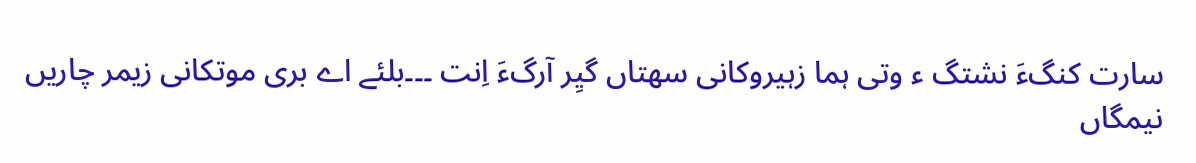سارت کنگءَ نشتگ ء وتی ہما زہیروکانی سھتاں گیِر آرگءَ اِنت ۔۔۔بلئے اے بری موتکانی زیمر چاریں نیمگاں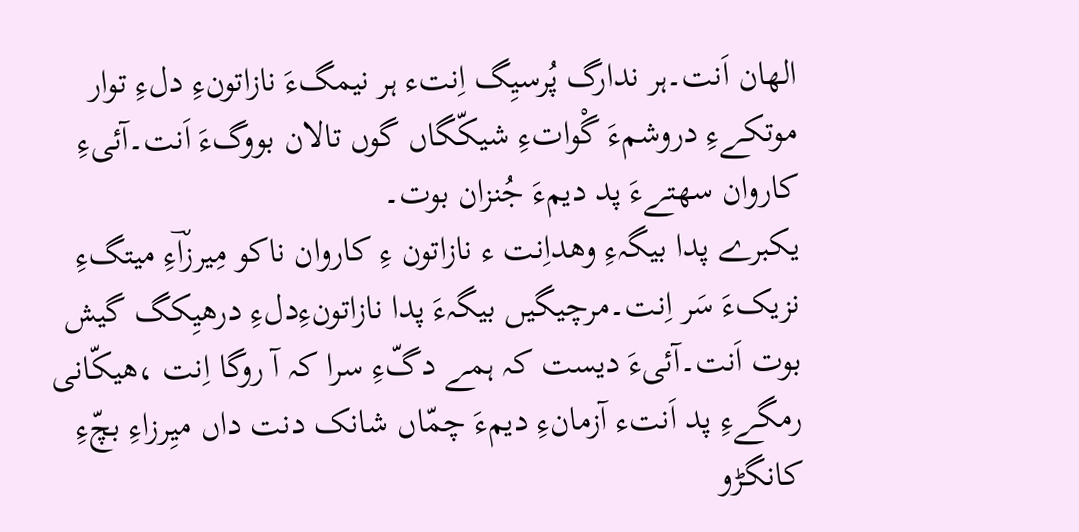الھان اَنت۔ہر ندارگ پُرسیِگ اِنتء ہر نیمگءَ نازاتونءِ دلءِ توار موتکےءِ دروشمءَ گْواتءِ شیکّگاں گوں تالان بووگءَ اَنت۔آئیءِ کاروان سھتےءَ پد دیمءَ جُنزان بوت۔
یکبرے پدا بیگہءِ وھداِنت ء نازاتون ءِ کاروان ناکو مِیرزاؔءِ میتگءِ نزیکءَ سَر اِنت۔مرچیگیں بیگہءَ پدا نازاتونءِدلءِ درھیِکگ گیش بوت اَنت۔آئیءَ دیست کہ ہمے دگّءِ سرا کہ آ روگا اِنت ،ھیکّانی رمگےءِ پد اَنتء آزمانءِ دیمءَ چمّاں شانک دنت داں میِرزاءِ بچّءِ کانگڑو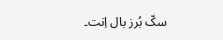سکّ بُرز بال اِنت۔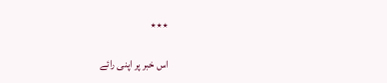٭٭٭

اس خبر پر اپنی رائے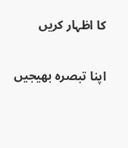کا اظہار کریں

اپنا تبصرہ بھیجیں